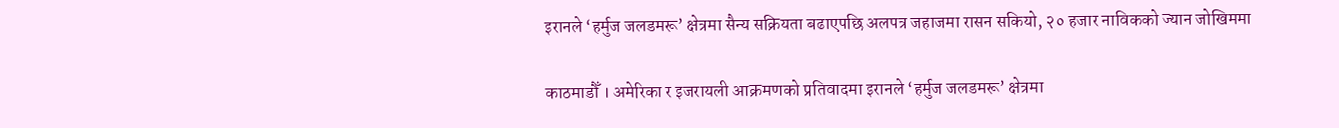इरानले ‘हर्मुज जलडमरू’ क्षेत्रमा सैन्य सक्रियता बढाएपछि अलपत्र जहाजमा रासन सकियो, २० हजार नाविकको ज्यान जोखिममा

काठमाडौँ । अमेरिका र इजरायली आक्रमणको प्रतिवादमा इरानले ‘हर्मुज जलडमरू’ क्षेत्रमा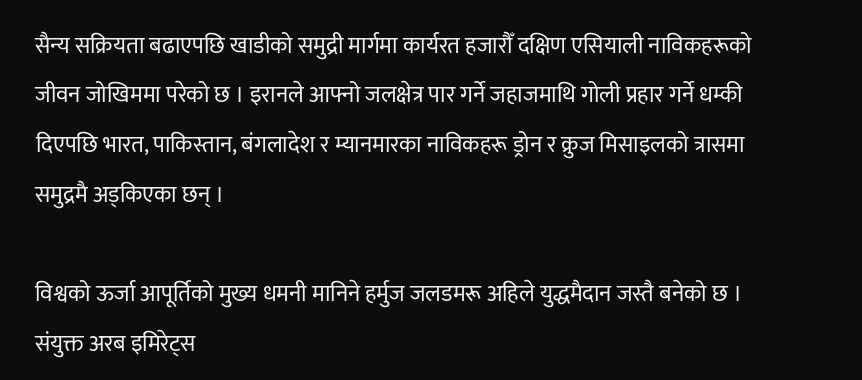सैन्य सक्रियता बढाएपछि खाडीको समुद्री मार्गमा कार्यरत हजारौँ दक्षिण एसियाली नाविकहरूको जीवन जोखिममा परेको छ । इरानले आफ्नो जलक्षेत्र पार गर्ने जहाजमाथि गोली प्रहार गर्ने धम्की दिएपछि भारत, पाकिस्तान, बंगलादेश र म्यानमारका नाविकहरू ड्रोन र क्रुज मिसाइलको त्रासमा समुद्रमै अड्किएका छन् ।

विश्वको ऊर्जा आपूर्तिको मुख्य धमनी मानिने हर्मुज जलडमरू अहिले युद्धमैदान जस्तै बनेको छ । संयुक्त अरब इमिरेट्स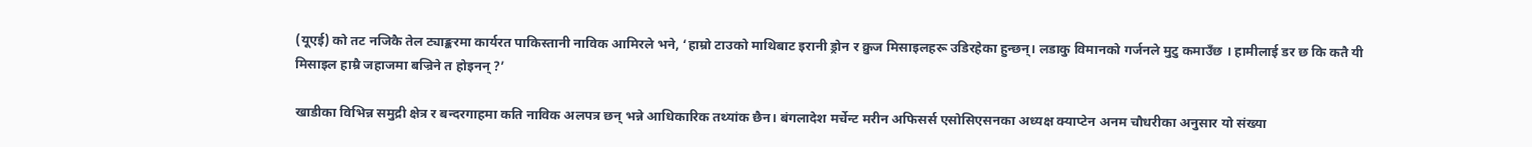(यूएई) को तट नजिकै तेल ट्याङ्करमा कार्यरत पाकिस्तानी नाविक आमिरले भने, ‘हाम्रो टाउको माथिबाट इरानी ड्रोन र क्रुज मिसाइलहरू उडिरहेका हुन्छन्। लडाकु विमानको गर्जनले मुटु कमाउँछ । हामीलाई डर छ कि कतै यी मिसाइल हाम्रै जहाजमा बज्रिने त होइनन् ?’

खाडीका विभिन्न समुद्री क्षेत्र र बन्दरगाहमा कति नाविक अलपत्र छन् भन्ने आधिकारिक तथ्यांक छैन। बंगलादेश मर्चेन्ट मरीन अफिसर्स एसोसिएसनका अध्यक्ष क्याप्टेन अनम चौधरीका अनुसार यो संख्या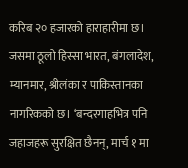करिब २० हजारको हाराहारीमा छ। जसमा ठूलो हिस्सा भारत, बंगलादेश, म्यानमार, श्रीलंका र पाकिस्तानका नागरिकको छ। ‘बन्दरगाहभित्र पनि जहाजहरू सुरक्षित छैनन्, मार्च १ मा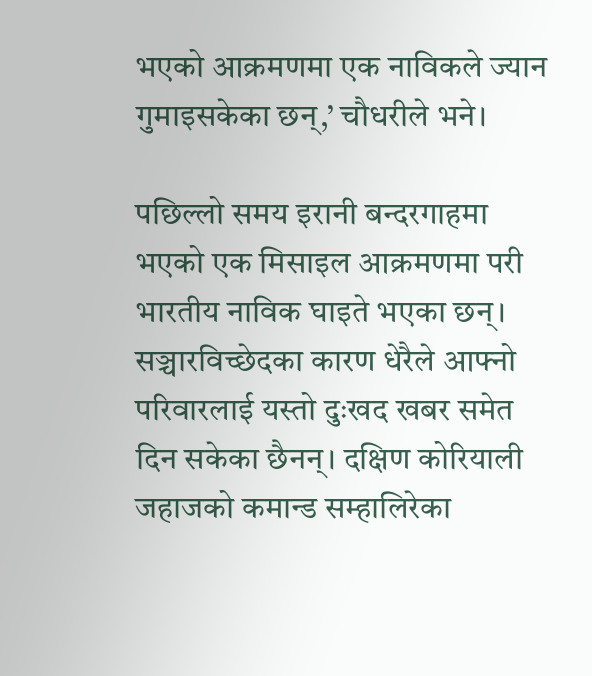भएको आक्रमणमा एक नाविकले ज्यान गुमाइसकेका छन्,’ चौधरीले भने।

पछिल्लो समय इरानी बन्दरगाहमा भएको एक मिसाइल आक्रमणमा परी भारतीय नाविक घाइते भएका छन्। सञ्चारविच्छेदका कारण धेरैले आफ्नो परिवारलाई यस्तो दुःखद खबर समेत दिन सकेका छैनन्। दक्षिण कोरियाली जहाजको कमान्ड सम्हालिरेका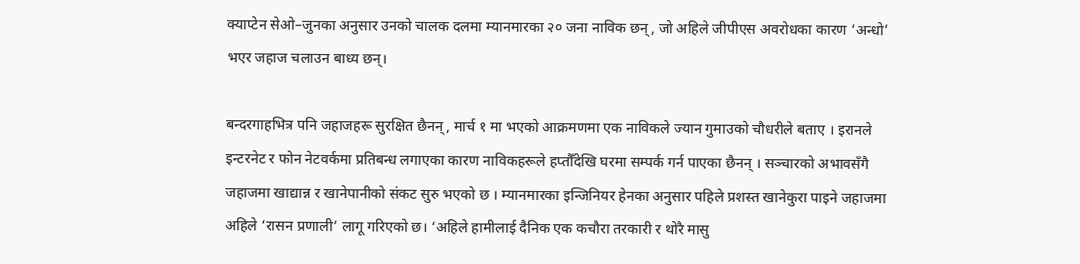क्याप्टेन सेओ–जुनका अनुसार उनको चालक दलमा म्यानमारका २० जना नाविक छन्, जो अहिले जीपीएस अवरोधका कारण ‘अन्धो’ भएर जहाज चलाउन बाध्य छन्।

बन्दरगाहभित्र पनि जहाजहरू सुरक्षित छैनन्, मार्च १ मा भएको आक्रमणमा एक नाविकले ज्यान गुमाउको चौधरीले बताए । इरानले इन्टरनेट र फोन नेटवर्कमा प्रतिबन्ध लगाएका कारण नाविकहरूले हप्तौँदेखि घरमा सम्पर्क गर्न पाएका छैनन् । सञ्चारको अभावसँगै जहाजमा खाद्यान्न र खानेपानीको संकट सुरु भएको छ । म्यानमारका इन्जिनियर हेनका अनुसार पहिले प्रशस्त खानेकुरा पाइने जहाजमा अहिले ‘रासन प्रणाली’ लागू गरिएको छ। ‘अहिले हामीलाई दैनिक एक कचौरा तरकारी र थोरै मासु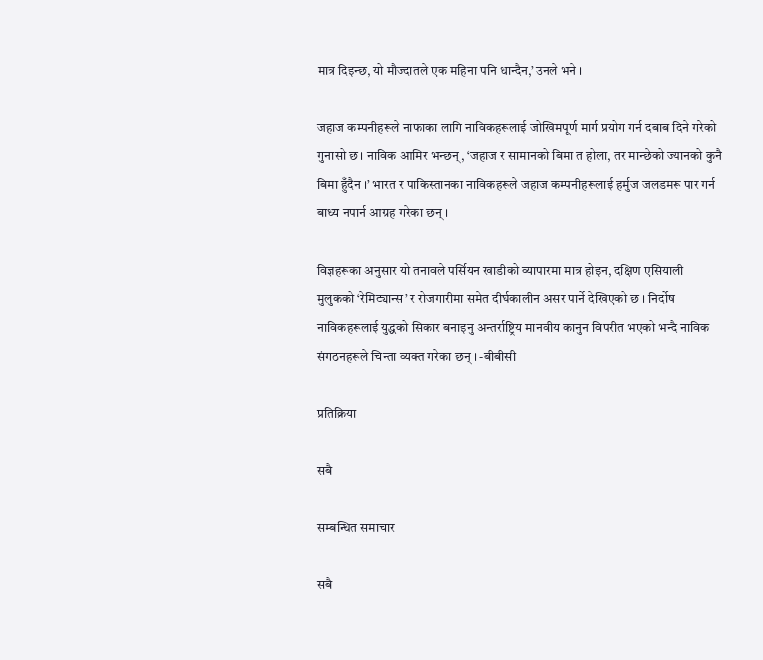मात्र दिइन्छ, यो मौज्दातले एक महिना पनि धान्दैन,’ उनले भने ।

जहाज कम्पनीहरूले नाफाका लागि नाविकहरूलाई जोखिमपूर्ण मार्ग प्रयोग गर्न दबाब दिने गरेको गुनासो छ। नाविक आमिर भन्छन्, ‘जहाज र सामानको बिमा त होला, तर मान्छेको ज्यानको कुनै बिमा हुँदैन ।’ भारत र पाकिस्तानका नाविकहरूले जहाज कम्पनीहरूलाई हर्मुज जलडमरू पार गर्न बाध्य नपार्न आग्रह गरेका छन् ।

विज्ञहरूका अनुसार यो तनावले पर्सियन खाडीको व्यापारमा मात्र होइन, दक्षिण एसियाली मुलुकको ‘रेमिट्यान्स’ र रोजगारीमा समेत दीर्घकालीन असर पार्ने देखिएको छ । निर्दोष नाविकहरूलाई युद्धको सिकार बनाइनु अन्तर्राष्ट्रिय मानवीय कानुन विपरीत भएको भन्दै नाविक संगठनहरूले चिन्ता व्यक्त गरेका छन् । -बीबीसी

प्रतिक्रिया

सबै

सम्बन्धित समाचार

सबै